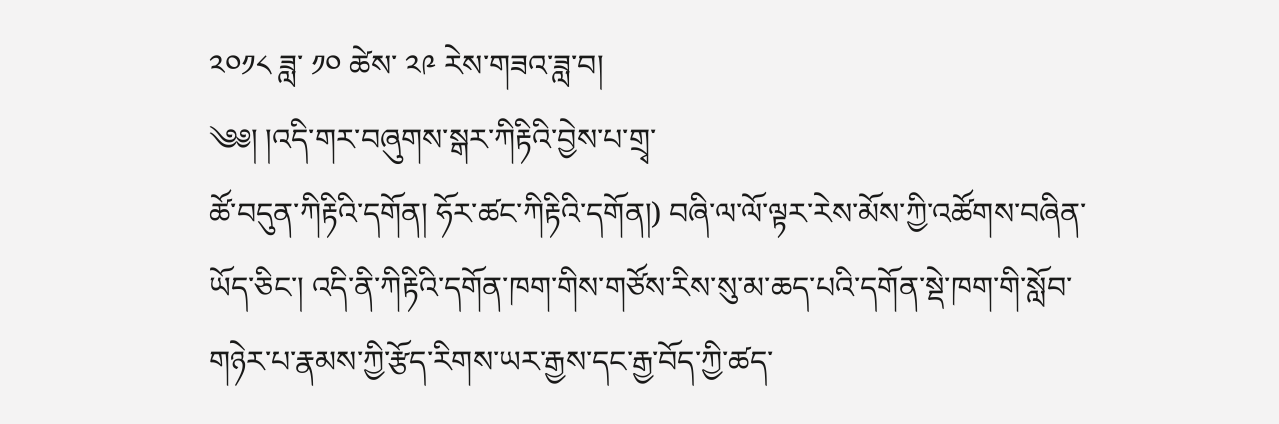༢༠༡༨ ཟླ་ ༡༠ ཚེས་ ༢༩ རེས་གཟའ་ཟླ་བ།
༄༅། །འདི་གར་བཞུགས་སྒར་ཀིརྟིའི་བྱེས་པ་གྲྭ་
ཚོ་བདུན་ཀིརྟིའི་དགོན། ཧོར་ཚང་ཀིརྟིའི་དགོན།) བཞི་ལ་ལོ་ལྟར་རེས་མོས་ཀྱི་འཚོགས་བཞིན་ཡོད་ཅིང་། འདི་ནི་ཀིརྟིའི་དགོན་ཁག་གིས་གཙོས་རིས་སུ་མ་ཆད་པའི་དགོན་སྡེ་ཁག་གི་སློབ་གཉེར་པ་རྣམས་ཀྱི་རྩོད་རིགས་ཡར་རྒྱས་དང་རྒྱ་བོད་ཀྱི་ཚད་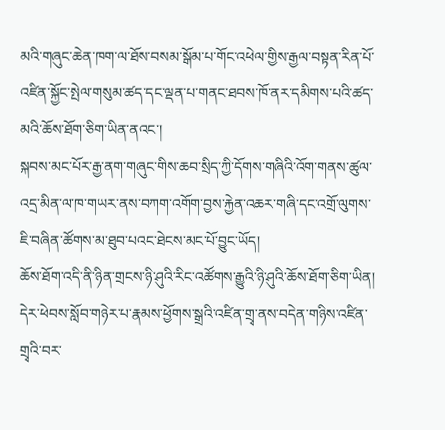མའི་གཞུང་ཆེན་ཁག་ལ་ཐོས་བསམ་སྒོམ་པ་གོང་འཕེལ་གྱིས་རྒྱལ་བསྟན་ཪིན་པོ་འཛིན་སྐྱོང་སྤེལ་གསུམ་ཚད་དང་ལྡན་པ་གནང་ཐབས་ཁོ་ནར་དམིགས་པའི་ཚད་མའི་ཆོས་ཐོག་ཅིག་ཡིན་ནའང་།
སྐབས་མང་པོར་རྒྱ་ནག་གཞུང་གིས་ཆབ་སྲིད་ཀྱི་དོགས་གཞིའི་འོག་གནས་ཚུལ་འདྲ་མིན་ལ་ཁ་གཡར་ནས་བཀག་འགོག་བྱས་རྐྱེན་འཆར་གཞི་དང་འགྲོ་ལུགས་ཇི་བཞིན་ཚོགས་མ་ཐུབ་པའང་ཐེངས་མང་པོ་བྱུང་ཡོད།
ཆོས་ཐོག་འདི་ནི་ཉིན་གྲངས་ཉི་ཤུའི་རིང་འཚོགས་རྒྱུའི་ཉི་ཤུའི་ཆོས་ཐོག་ཅིག་ཡིན།
དེར་ཕེབས་སློབ་གཉེར་པ་རྣམས་ཕྱོགས་སྒྲའི་འཛིན་གྲྭ་ནས་བདེན་གཉིས་འཛིན་གྲྭའི་བར་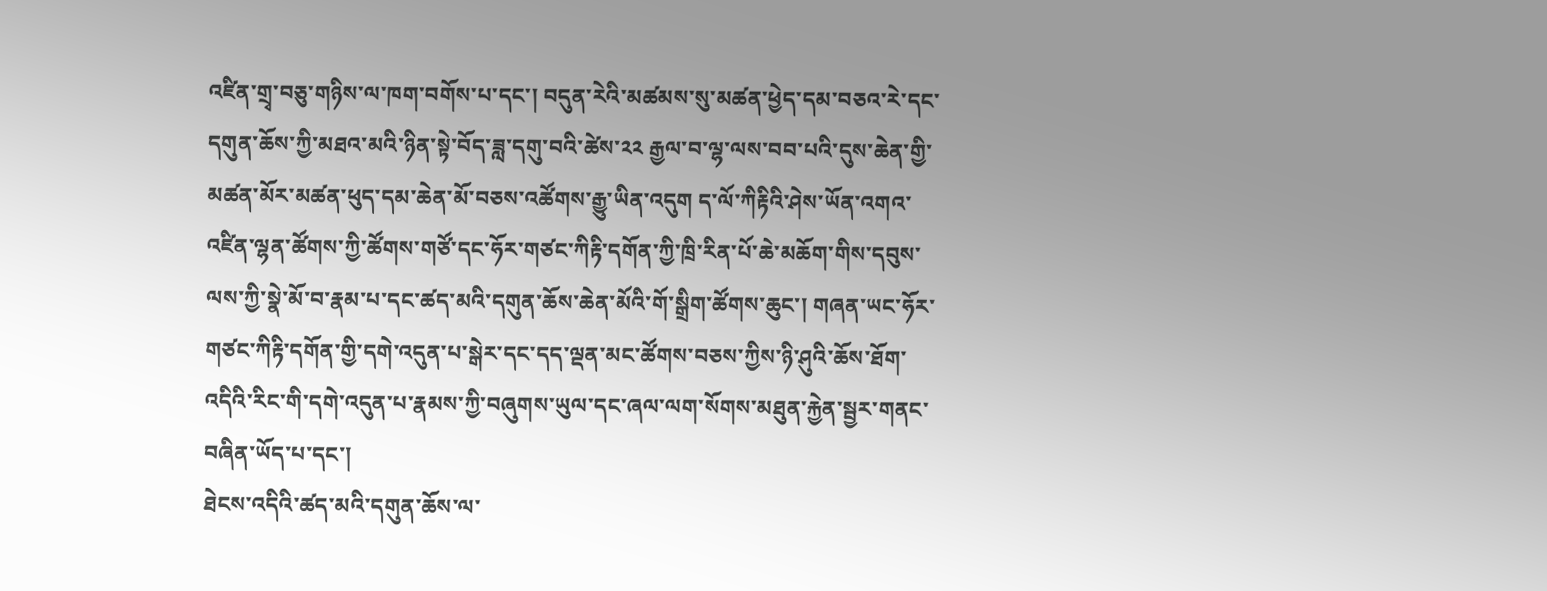འཛིན་གྲྭ་བཅུ་གཉིས་ལ་ཁག་བགོས་པ་དང་། བདུན་རེའི་མཚམས་སུ་མཚན་ཕྱེད་དམ་བཅའ་རེ་དང་དགུན་ཆོས་ཀྱི་མཐའ་མའི་ཉིན་སྟེ་བོད་ཟླ་དགུ་བའི་ཚེས་༢༢ རྒྱལ་བ་ལྷ་ལས་བབ་པའི་དུས་ཆེན་གྱི་མཚན་མོར་མཚན་ཕུད་དམ་ཆེན་མོ་བཅས་འཚོགས་རྒྱུ་ཡིན་འདུག ད་ལོ་ཀིརྟིའི་ཤེས་ཡོན་འགའ་འཛིན་ལྷན་ཚོགས་ཀྱི་ཚོགས་གཙོ་དང་ཧོར་གཙང་ཀིརྟི་དགོན་ཀྱི་ཁྲི་རིན་པོ་ཆེ་མཆོག་གིས་དབུས་ལས་ཀྱི་སྣེ་མོ་བ་རྣམ་པ་དང་ཚད་མའི་དགུན་ཆོས་ཆེན་མོའི་གོ་སྒྲིག་ཚོགས་ཆུང་། གཞན་ཡང་ཧོར་གཙང་ཀིརྟི་དགོན་གྱི་དགེ་འདུན་པ་སྒེར་དང་དད་ལྡན་མང་ཚོགས་བཅས་ཀྱིས་ཉི་ཤུའི་ཆོས་ཐོག་འདིའི་རིང་གི་དགེ་འདུན་པ་རྣམས་ཀྱི་བཞུགས་ཡུལ་དང་ཞལ་ལག་སོགས་མཐུན་རྐྱེན་སྦྱར་གནང་བཞིན་ཡོད་པ་དང་།
ཐེངས་འདིའི་ཚད་མའི་དགུན་ཆོས་ལ་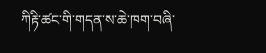ཀིརྟི་ཚང་གི་གདན་ས་ཆེ་ཁག་བཞི་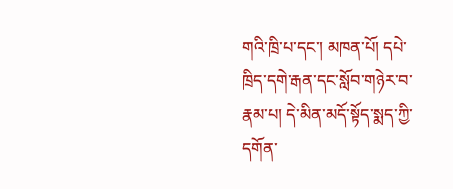གའི་ཁྲི་པ་དང་། མཁན་པོ། དཔེ་ཁྲིད་དགེ་རྒན་དང་སློབ་གཉེར་བ་རྣམ་པ། དེ་མིན་མདོ་སྟོད་སྨད་ཀྱི་དགོན་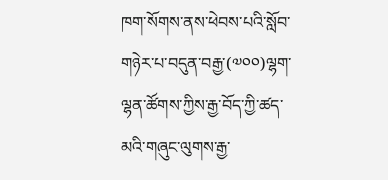ཁག་སོགས་ནས་ཕེབས་པའི་སློབ་གཉེར་པ་བདུན་བརྒྱ་(༧༠༠)ལྷག་ལྷན་ཚོགས་ཀྱིས་རྒྱ་བོད་ཀྱི་ཚད་མའི་གཞུང་ལུགས་རྒྱ་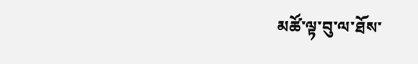མཚོ་ལྟ་བུ་ལ་ཐོས་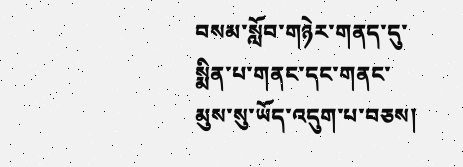བསམ་སློབ་གཉེར་གནད་དུ་སྨིན་པ་གནང་དང་གནང་མུས་སུ་ཡོད་འདུག་པ་བཅས།